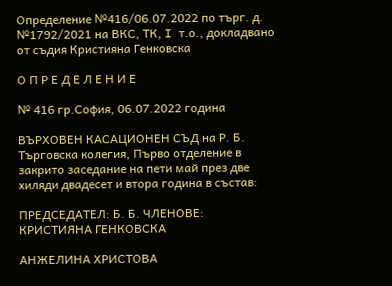Определение №416/06.07.2022 по търг. д. №1792/2021 на ВКС, ТК, I т.о., докладвано от съдия Кристияна Генковска

О П Р Е Д Е Л Е Н И Е

№ 416 гр.София, 06.07.2022 година

ВЪРХОВЕН КАСАЦИОНЕН СЪД на Р. Б. Търговска колегия, Първо отделение в закрито заседание на пети май през две хиляди двадесет и втора година в състав:

ПРЕДСЕДАТЕЛ: Б. Б. ЧЛЕНОВЕ: КРИСТИЯНА ГЕНКОВСКА

АНЖЕЛИНА ХРИСТОВА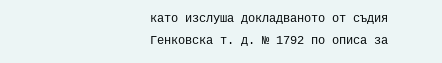като изслуша докладваното от съдия Генковска т. д. № 1792 по описа за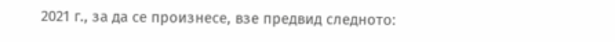2021 г., за да се произнесе, взе предвид следното: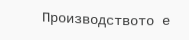Производството е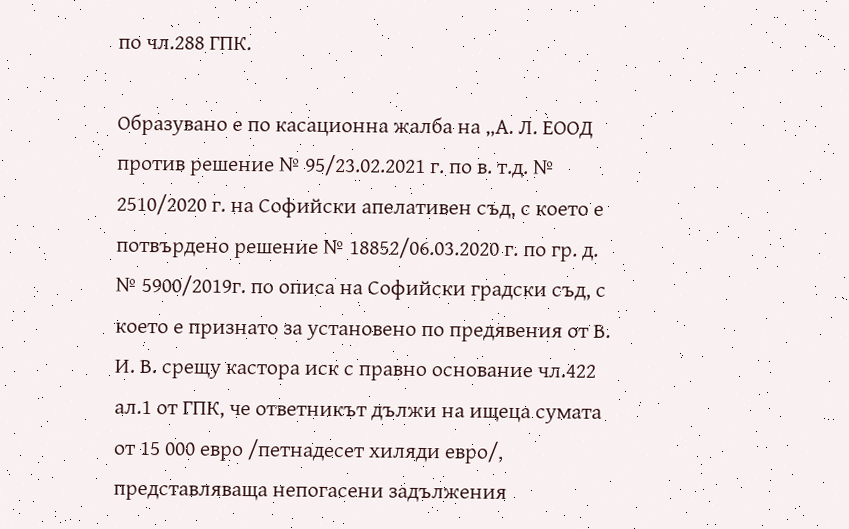по чл.288 ГПК.

Образувано е по касационна жалба на „А. Л. ЕООД против решение № 95/23.02.2021 г. по в. т.д. № 2510/2020 г. на Софийски апелативен съд, с което е потвърдено решение № 18852/06.03.2020 г. по гр. д. № 5900/2019г. по описа на Софийски градски съд, с което е признато за установено по предявения от В. И. В. срещу кастора иск с правно основание чл.422 ал.1 от ГПК, че ответникът дължи на ищеца сумата от 15 000 евро /петнадесет хиляди евро/, представляваща непогасени задължения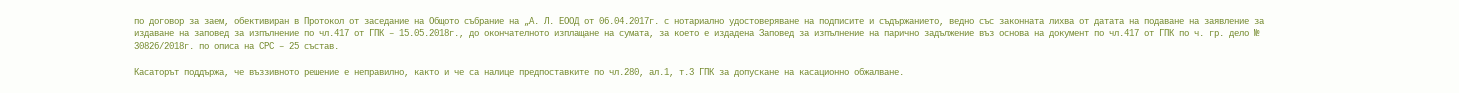по договор за заем, обективиран в Протокол от заседание на Общото събрание на „А. Л. ЕООД от 06.04.2017г. с нотариално удостоверяване на подписите и съдържанието, ведно със законната лихва от датата на подаване на заявление за издаване на заповед за изпълнение по чл.417 от ГПК – 15.05.2018г., до окончателното изплащане на сумата, за което е издадена Заповед за изпълнение на парично задължение въз основа на документ по чл.417 от ГПК по ч. гр. дело № 30826/2018г. по описа на СРС – 25 състав.

Касаторът поддържа, че въззивното решение е неправилно, както и че са налице предпоставките по чл.280, ал.1, т.3 ГПК за допускане на касационно обжалване.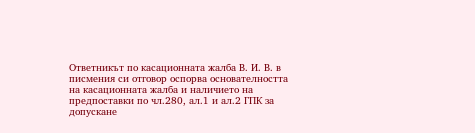Ответникът по касационната жалба В. И. В. в писмения си отговор оспорва основателността на касационната жалба и наличието на предпоставки по чл.280, ал.1 и ал.2 ГПК за допускане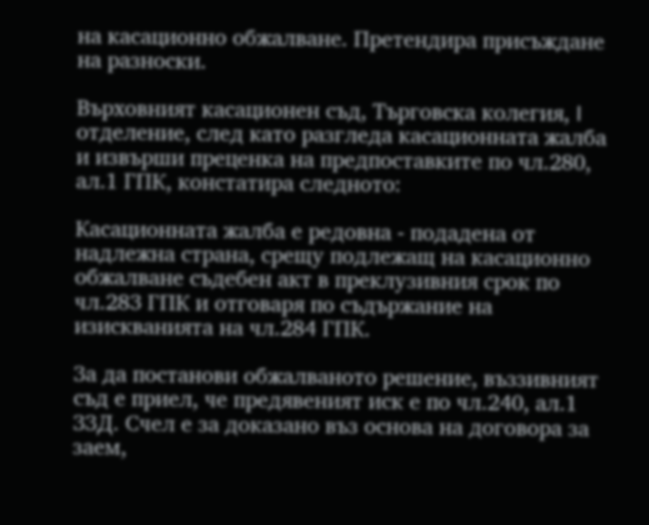на касационно обжалване. Претендира присъждане на разноски.

Върховният касационен съд, Търговска колегия, I отделение, след като разгледа касационната жалба и извърши преценка на предпоставките по чл.280, ал.1 ГПК, констатира следното:

Кaсационната жалба е редовна - подадена от надлежна страна, срещу подлежащ на касационно обжалване съдебен акт в преклузивния срок по чл.283 ГПК и отговаря по съдържание на изискванията на чл.284 ГПК.

За да постанови обжалваното решение, въззивният съд е приел, че предявеният иск е по чл.240, ал.1 ЗЗД. Счел е за доказано въз основа на договора за заем,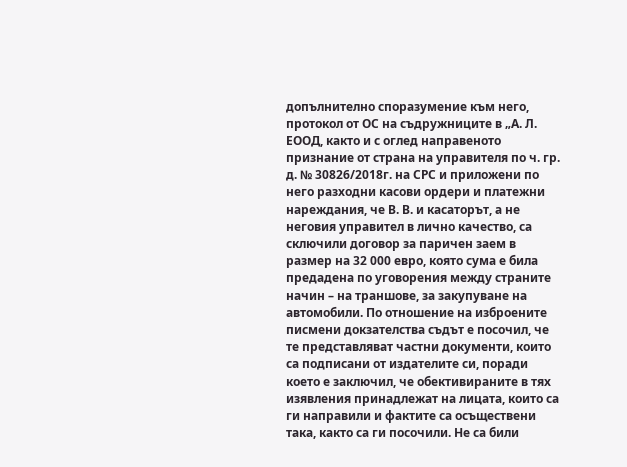допълнително споразумение към него, протокол от ОС на съдружниците в „А. Л. ЕООД, както и с оглед направеното признание от страна на управителя по ч. гр. д. № 30826/2018г. на СРС и приложени по него разходни касови ордери и платежни нареждания, че В. В. и касаторът, а не неговия управител в лично качество, са сключили договор за паричен заем в размер на 32 000 евро, която сума е била предадена по уговорения между страните начин – на траншове, за закупуване на автомобили. По отношение на изброените писмени докзателства съдът е посочил, че те представляват частни документи, които са подписани от издателите си, поради което е заключил, че обективираните в тях изявления принадлежат на лицата, които са ги направили и фактите са осъществени така, както са ги посочили. Не са били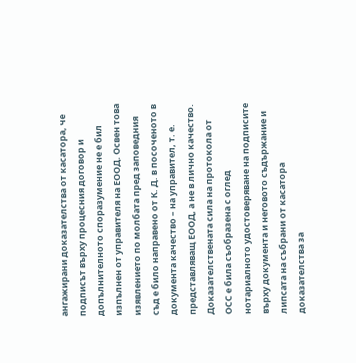ангажирани доказателства от касатора, че подписът върху процесния договор и допълнителното споразумение не е бил изпълнен от управителя на ЕООД. Освен това изявлението по молбата пред заповедния съд е било направено от К. Д. в посоченото в документа качество – на управител, т. е. представляващ ЕООД, а не в лично качество. Доказателствената сила на протокола от ОСС е била съобразена с оглед нотариалното удостоверяване на подписите върху документа и неговото съдържание и липсата на събрани от касатора доказателства за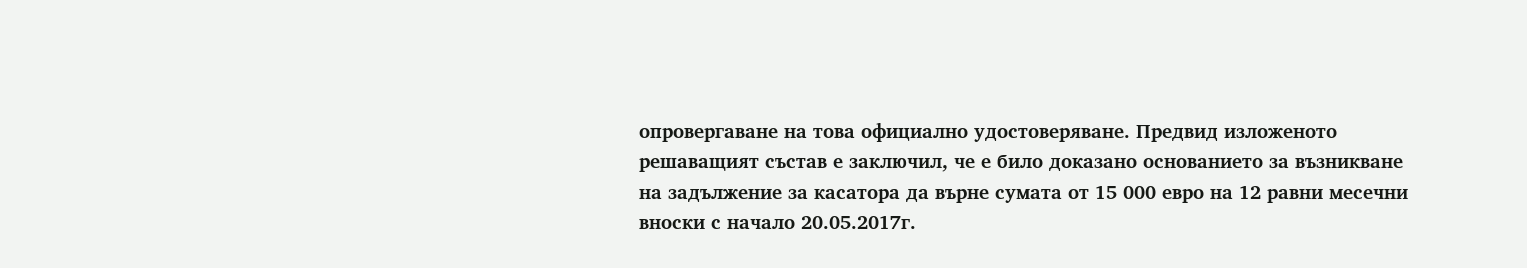опровергаване на това официално удостоверяване. Предвид изложеното решаващият състав е заключил, че е било доказано основанието за възникване на задължение за касатора да върне сумата от 15 000 евро на 12 равни месечни вноски с начало 20.05.2017г.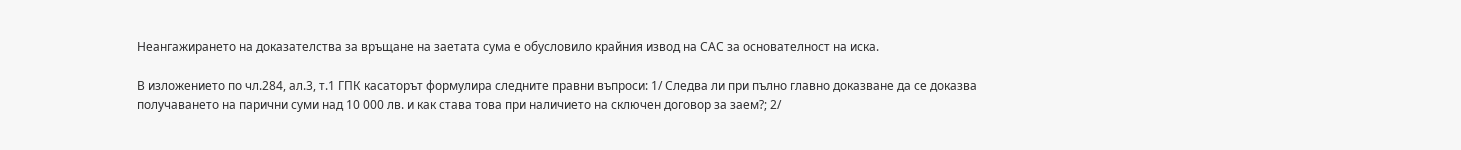Неангажирането на доказателства за връщане на заетата сума е обусловило крайния извод на САС за основателност на иска.

В изложението по чл.284, ал.3, т.1 ГПК касаторът формулира следните правни въпроси: 1/ Следва ли при пълно главно доказване да се доказва получаването на парични суми над 10 000 лв. и как става това при наличието на сключен договор за заем?; 2/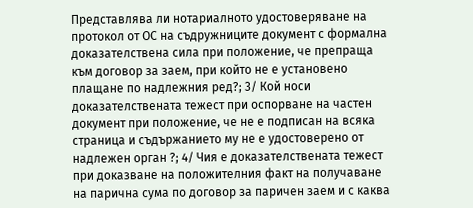Представлява ли нотариалното удостоверяване на протокол от ОС на съдружниците документ с формална доказателствена сила при положение, че препраща към договор за заем, при който не е установено плащане по надлежния ред?; 3/ Кой носи доказателствената тежест при оспорване на частен документ при положение, че не е подписан на всяка страница и съдържанието му не е удостоверено от надлежен орган ?; 4/ Чия е доказателствената тежест при доказване на положителния факт на получаване на парична сума по договор за паричен заем и с каква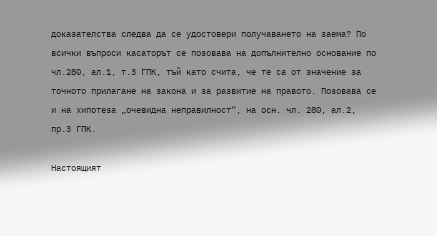доказателства следва да се удостовери получаването на заема? По всички въпроси касаторът се позовава на допълнително основание по чл.280, ал.1, т.3 ГПК, тъй като счита, че те са от значение за точното прилагане на закона и за развитие на правото. Позовава се и на хипотеза „очевидна неправилност“, на осн. чл. 280, ал.2, пр.3 ГПК.

Настоящият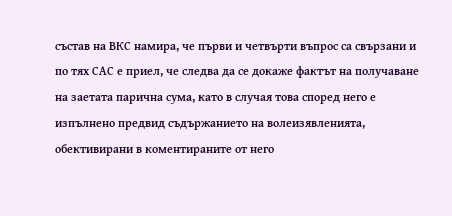състав на ВКС намира, че първи и четвърти въпрос са свързани и по тях САС е приел, че следва да се докаже фактът на получаване на заетата парична сума, като в случая това според него е изпълнено предвид съдържанието на волеизявленията, обективирани в коментираните от него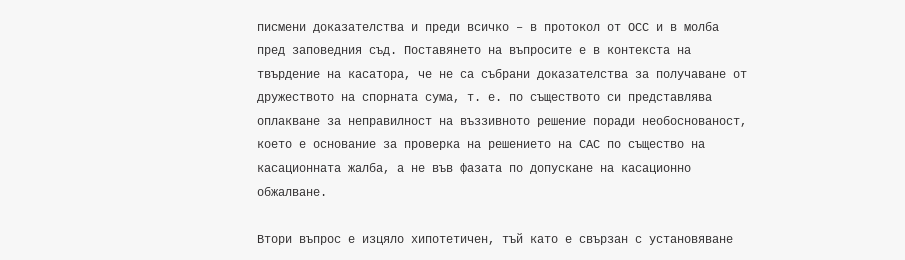писмени доказателства и преди всичко – в протокол от ОСС и в молба пред заповедния съд. Поставянето на въпросите е в контекста на твърдение на касатора, че не са събрани доказателства за получаване от дружеството на спорната сума, т. е. по съществото си представлява оплакване за неправилност на въззивното решение поради необоснованост, което е основание за проверка на решението на САС по същество на касационната жалба, а не във фазата по допускане на касационно обжалване.

Втори въпрос е изцяло хипотетичен, тъй като е свързан с установяване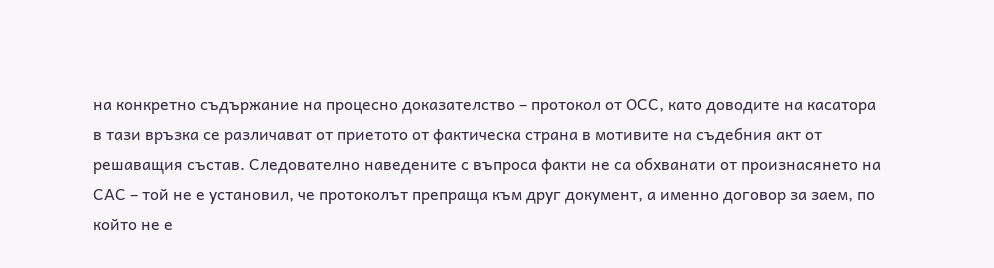на конкретно съдържание на процесно доказателство – протокол от ОСС, като доводите на касатора в тази връзка се различават от приетото от фактическа страна в мотивите на съдебния акт от решаващия състав. Следователно наведените с въпроса факти не са обхванати от произнасянето на САС – той не е установил, че протоколът препраща към друг документ, а именно договор за заем, по който не е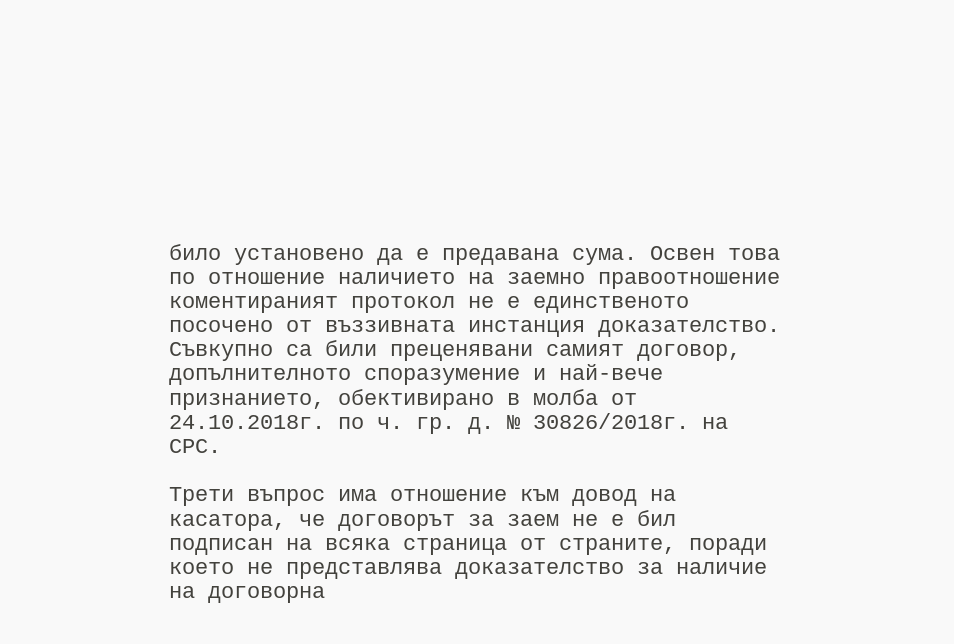било установено да е предавана сума. Освен това по отношение наличието на заемно правоотношение коментираният протокол не е единственото посочено от въззивната инстанция доказателство. Съвкупно са били преценявани самият договор, допълнителното споразумение и най-вече признанието, обективирано в молба от 24.10.2018г. по ч. гр. д. № 30826/2018г. на СРС.

Трети въпрос има отношение към довод на касатора, че договорът за заем не е бил подписан на всяка страница от страните, поради което не представлява доказателство за наличие на договорна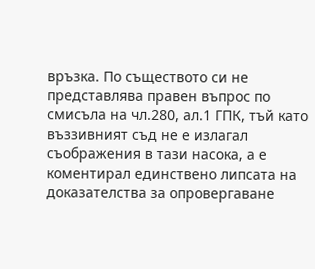връзка. По съществото си не представлява правен въпрос по смисъла на чл.280, ал.1 ГПК, тъй като въззивният съд не е излагал съображения в тази насока, а е коментирал единствено липсата на доказателства за опровергаване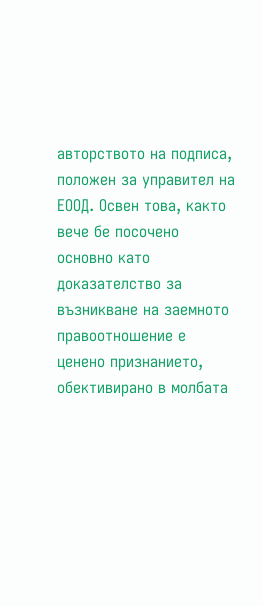авторството на подписа, положен за управител на ЕООД. Освен това, както вече бе посочено основно като доказателство за възникване на заемното правоотношение е ценено признанието, обективирано в молбата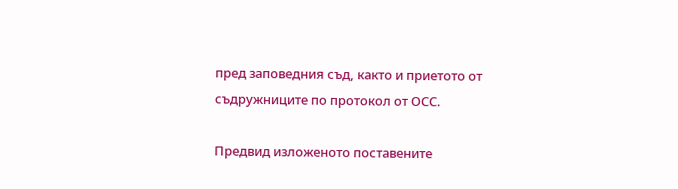пред заповедния съд, както и приетото от съдружниците по протокол от ОСС.

Предвид изложеното поставените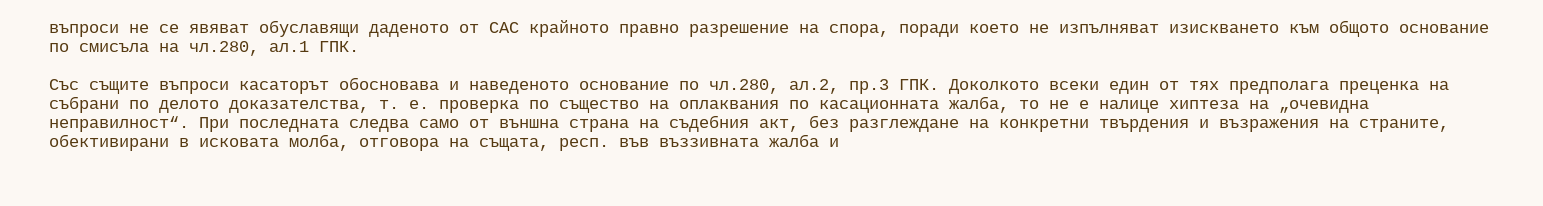въпроси не се явяват обуславящи даденото от САС крайното правно разрешение на спора, поради което не изпълняват изискването към общото основание по смисъла на чл.280, ал.1 ГПК.

Със същите въпроси касаторът обосновава и наведеното основание по чл.280, ал.2, пр.3 ГПК. Доколкото всеки един от тях предполага преценка на събрани по делото доказателства, т. е. проверка по същество на оплаквания по касационната жалба, то не е налице хиптеза на „очевидна неправилност“. При последната следва само от външна страна на съдебния акт, без разглеждане на конкретни твърдения и възражения на страните, обективирани в исковата молба, отговора на същата, респ. във въззивната жалба и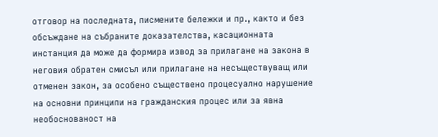отговор на последната, писмените бележки и пр., както и без обсъждане на събраните доказателства, касационната инстанция да може да формира извод за прилагане на закона в неговия обратен смисъл или прилагане на несъществуващ или отменен закон, за особено съществено процесуално нарушение на основни принципи на гражданския процес или за явна необоснованост на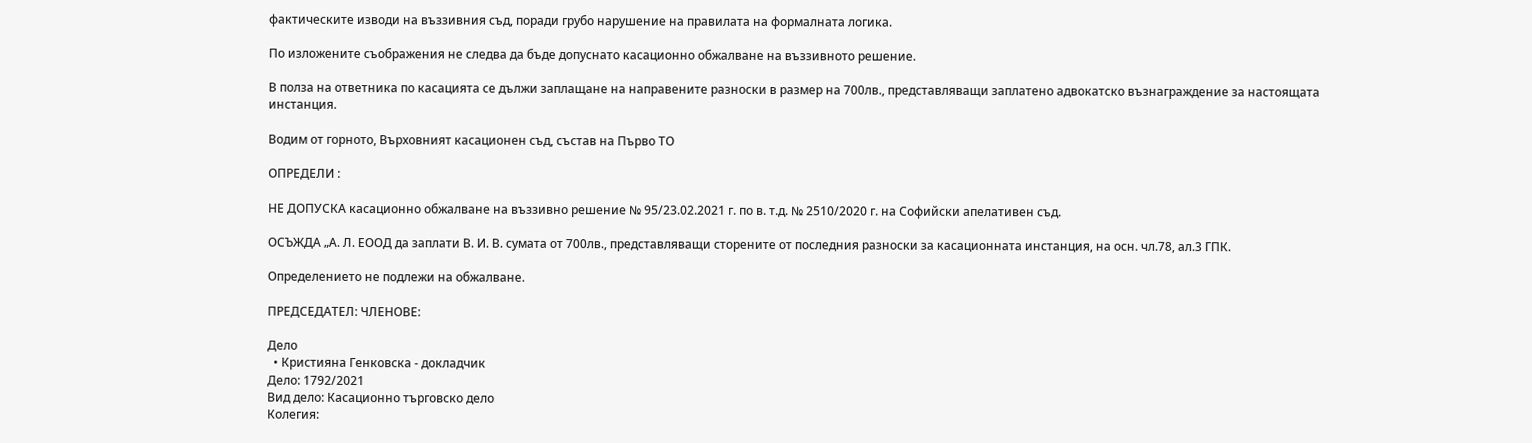фактическите изводи на въззивния съд, поради грубо нарушение на правилата на формалната логика.

По изложените съображения не следва да бъде допуснато касационно обжалване на въззивното решение.

В полза на ответника по касацията се дължи заплащане на направените разноски в размер на 700лв., представляващи заплатено адвокатско възнаграждение за настоящата инстанция.

Водим от горното, Върховният касационен съд, състав на Първо ТО

ОПРЕДЕЛИ :

НЕ ДОПУСКА касационно обжалване на въззивно решение № 95/23.02.2021 г. по в. т.д. № 2510/2020 г. на Софийски апелативен съд.

ОСЪЖДА „А. Л. ЕООД да заплати В. И. В. сумата от 700лв., представляващи сторените от последния разноски за касационната инстанция, на осн. чл.78, ал.3 ГПК.

Определението не подлежи на обжалване.

ПРЕДСЕДАТЕЛ: ЧЛЕНОВЕ:

Дело
  • Кристияна Генковска - докладчик
Дело: 1792/2021
Вид дело: Касационно търговско дело
Колегия: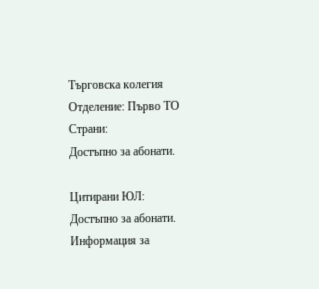Търговска колегия
Отделение: Първо ТО
Страни:
Достъпно за абонати.

Цитирани ЮЛ:
Достъпно за абонати.
Информация за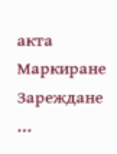акта
Маркиране
Зареждане ...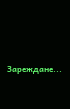Зареждане...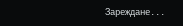Зареждане...